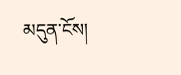མདུན་ངོས།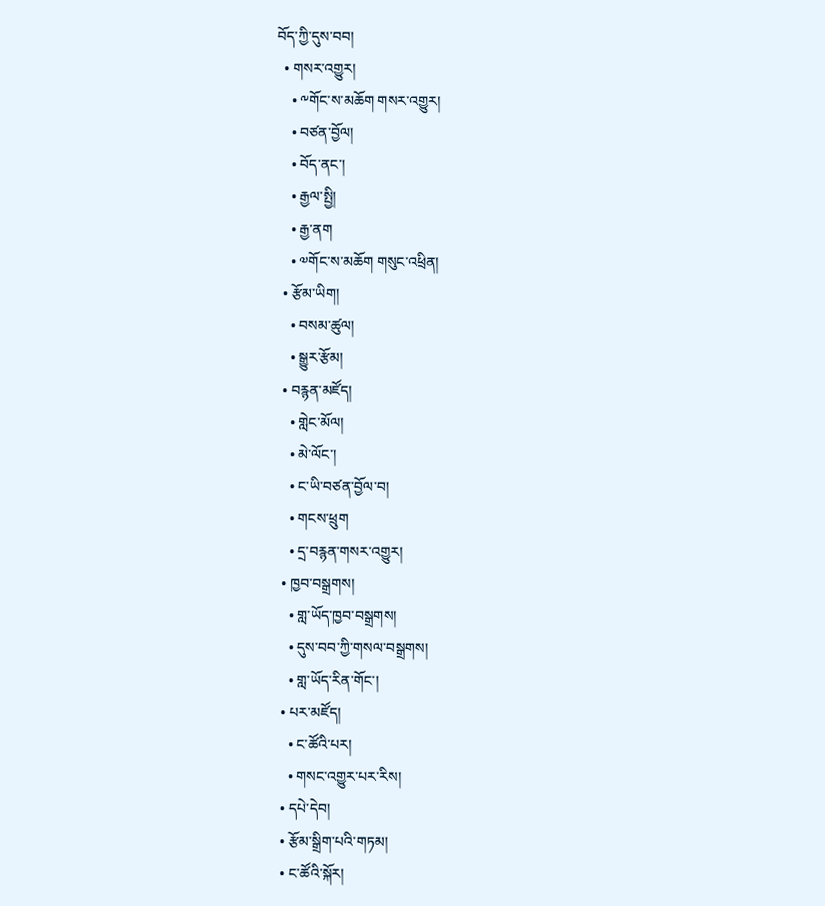བོད་ཀྱི་དུས་བབ།
  • གསར་འགྱུར།
    • ༸གོང་ས་མཆོག གསར་འགྱུར།
    • བཙན་བྱོལ།
    • བོད་ནང་།
    • རྒྱལ་སྤྱི།
    • རྒྱ་ནག
    • ༧གོང་ས་མཆོག གསུང་འཕྲིན།
  • རྩོམ་ཡིག།
    • བསམ་ཚུལ།
    • སྒྱུར་རྩོམ།
  • བརྙན་མཛོད།
    • གླེང་མོལ།
    • མེ་ལོང་།
    • ང་ཡི་བཙན་བྱོལ་བ།
    • གངས་ཕྲུག
    • དྲ་བརྙན་གསར་འགྱུར།
  • ཁྱབ་བསྒྲགས།
    • གླ་ཡོད་ཁྱབ་བསྒྲགས།
    • དུས་བབ་ཀྱི་གསལ་བསྒྲགས།
    • གླ་ཡོད་རིན་གོང་།
  • པར་མཛོད།
    • ང་ཚོའི་པར།
    • གསང་འགྱུར་པར་རིས།
  • དཔེ་དེབ།
  • རྩོམ་སྒྲིག་པའི་གཏམ།
  • ང་ཚོའི་སྐོར།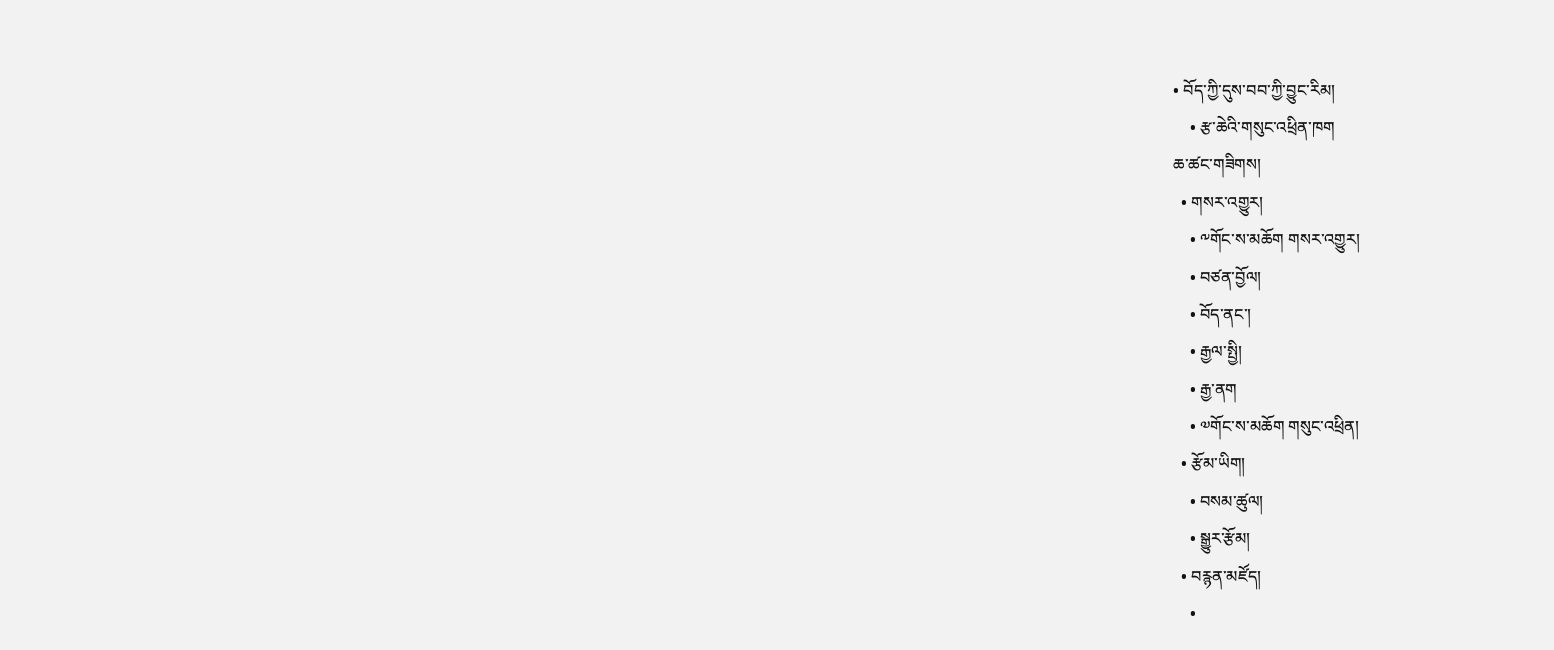• བོད་ཀྱི་དུས་བབ་ཀྱི་བྱུང་རིམ།
    • རྩ་ཆེའི་གསུང་འཕྲིན་ཁག
ཆ་ཚང་གཟིགས།
  • གསར་འགྱུར།
    • ༸གོང་ས་མཆོག གསར་འགྱུར།
    • བཙན་བྱོལ།
    • བོད་ནང་།
    • རྒྱལ་སྤྱི།
    • རྒྱ་ནག
    • ༧གོང་ས་མཆོག གསུང་འཕྲིན།
  • རྩོམ་ཡིག།
    • བསམ་ཚུལ།
    • སྒྱུར་རྩོམ།
  • བརྙན་མཛོད།
    •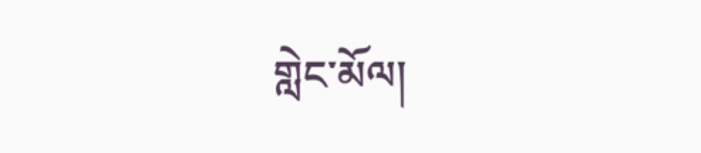གླེང་མོལ།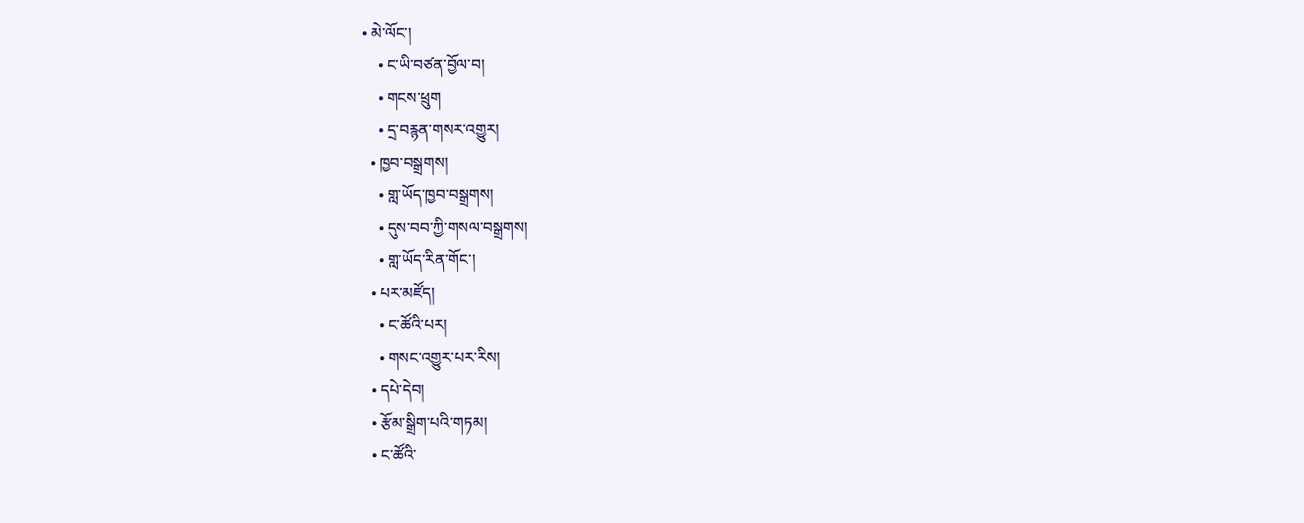• མེ་ལོང་།
    • ང་ཡི་བཙན་བྱོལ་བ།
    • གངས་ཕྲུག
    • དྲ་བརྙན་གསར་འགྱུར།
  • ཁྱབ་བསྒྲགས།
    • གླ་ཡོད་ཁྱབ་བསྒྲགས།
    • དུས་བབ་ཀྱི་གསལ་བསྒྲགས།
    • གླ་ཡོད་རིན་གོང་།
  • པར་མཛོད།
    • ང་ཚོའི་པར།
    • གསང་འགྱུར་པར་རིས།
  • དཔེ་དེབ།
  • རྩོམ་སྒྲིག་པའི་གཏམ།
  • ང་ཚོའི་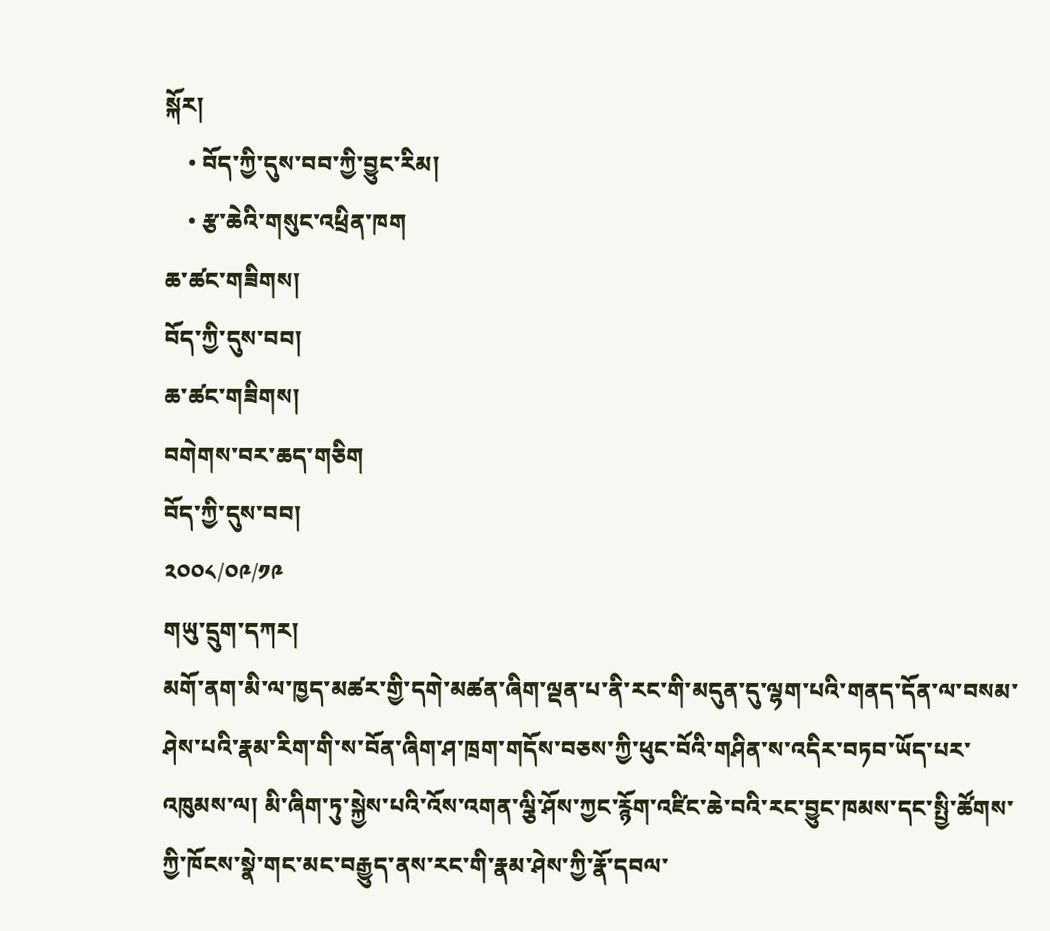སྐོར།
    • བོད་ཀྱི་དུས་བབ་ཀྱི་བྱུང་རིམ།
    • རྩ་ཆེའི་གསུང་འཕྲིན་ཁག
ཆ་ཚང་གཟིགས།
བོད་ཀྱི་དུས་བབ།
ཆ་ཚང་གཟིགས།
བགེགས་བར་ཆད་གཅིག
བོད་ཀྱི་དུས་བབ།
༢༠༠༨/༠༩/༡༩
གཡུ་དྲུག་དཀར།
མགོ་ནག་མི་ལ་ཁྱད་མཚར་གྱི་དགེ་མཚན་ཞིག་ལྡན་པ་ནི་རང་གི་མདུན་དུ་ལྷག་པའི་གནད་དོན་ལ་བསམ་ཤེས་པའི་རྣམ་རིག་གི་ས་བོན་ཞིག་ཤ་ཁྲག་གདོས་བཅས་ཀྱི་ཕུང་བོའི་གཤིན་ས་འདིར་བཏབ་ཡོད་པར་འཁུམས་ལ། མི་ཞིག་ཏུ་སྐྱེས་པའི་འོས་འགན་ལྕི་ཤོས་ཀྱང་རྙོག་འཛིང་ཆེ་བའི་རང་བྱུང་ཁམས་དང་སྤྱི་ཚོགས་ཀྱི་ཁོངས་སྣེ་གང་མང་བརྒྱུད་ནས་རང་གི་རྣམ་ཤེས་ཀྱི་རྣོ་དབལ་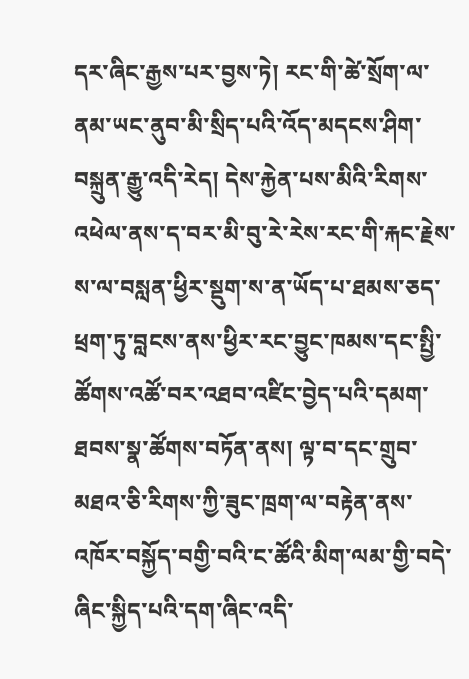དར་ཞིང་རྒྱས་པར་བྱས་ཏེ། རང་གི་ཚེ་སྲོག་ལ་ནམ་ཡང་ནུབ་མི་སྲིད་པའི་འོད་མདངས་ཤིག་བསྐྲུན་རྒྱུ་འདི་རེད། དེས་རྐྱེན་པས་མིའི་རིགས་འཕེལ་ནས་ད་བར་མི་བུ་རེ་རེས་རང་གི་རྐང་རྗེས་ས་ལ་བསླན་ཕྱིར་སྡུག་ས་ན་ཡོད་པ་ཐམས་ཅད་ཕྲག་ཏུ་བླངས་ནས་ཕྱིར་རང་བྱུང་ཁམས་དང་སྤྱི་ཚོགས་འཚོ་བར་འཐབ་འཛིང་བྱེད་པའི་དམག་ཐབས་སྣ་ཚོགས་བཏོན་ནས། ལྟ་བ་དང་གྲུབ་མཐའ་ཅི་རིགས་ཀྱི་ཟུང་ཁྲག་ལ་བརྟེན་ནས་འཁོར་བསྐྱོད་བགྱི་བའི་ང་ཚོའི་མིག་ལམ་གྱི་བདེ་ཞིང་སྐྱིད་པའི་དག་ཞིང་འདི་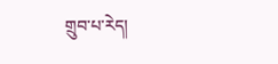གྲུབ་པ་རེད།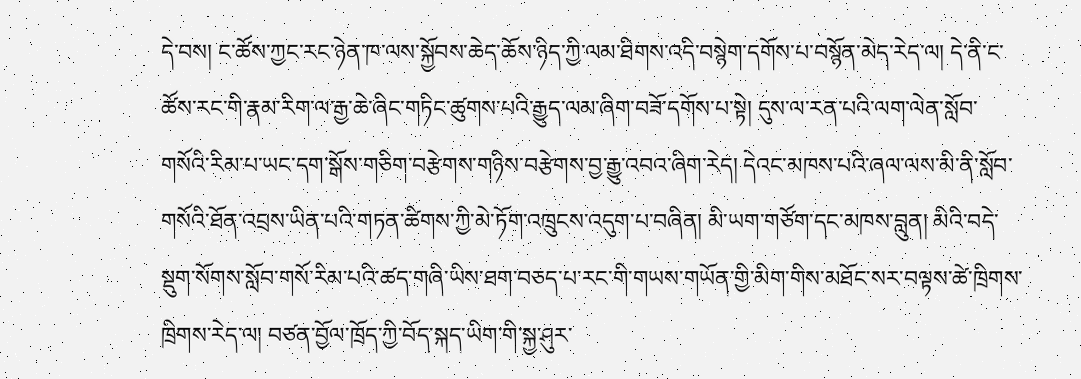དེ་བས། ང་ཚོས་ཀྱང་རང་ཉེན་ཁ་ལས་སྐྱོབས་ཆེད་ཆོས་ཉིད་ཀྱི་ལམ་ཐིགས་འདི་བསྙེག་དགོས་པ་བསྙོན་མེད་རེད་ལ། དེ་ནི་ང་ཚོས་རང་གི་རྣམ་རིག་ལ་རྒྱ་ཆེ་ཞིང་གཏིང་ཚུགས་པའི་རྒྱུད་ལམ་ཞིག་བཟོ་དགོས་པ་སྟེ། དུས་ལ་རན་པའི་ལག་ལེན་སློབ་གསོའི་རིམ་པ་ཡང་དག་སྒོས་གཅིག་བརྩེགས་གཉིས་བརྩེགས་བྱ་རྒྱུ་འབའ་ཞིག་རེད། དེའང་མཁས་པའི་ཞལ་ལས་མི་ནི་སློབ་གསོའི་ཐོན་འབྲས་ཡིན་པའི་གཏན་ཚིགས་ཀྱི་མེ་ཏོག་འཁྲུངས་འདུག་པ་བཞིན། མི་ཡག་གཙོག་དང་མཁས་བླུན། མིའི་བདེ་སྡུག་སོགས་སློབ་གསོ་རིམ་པའི་ཚད་གཞི་ཡིས་ཐག་བཅད་པ་རང་གི་གཡས་གཡོན་གྱི་མིག་གིས་མཐོང་སར་བལྟས་ཚེ་ཁྲིགས་ཁྲིགས་རེད་ལ། བཙན་བྱོལ་ཁྲོད་ཀྱི་བོད་སྐད་ཡིག་གི་སྐྱ་ཤུར་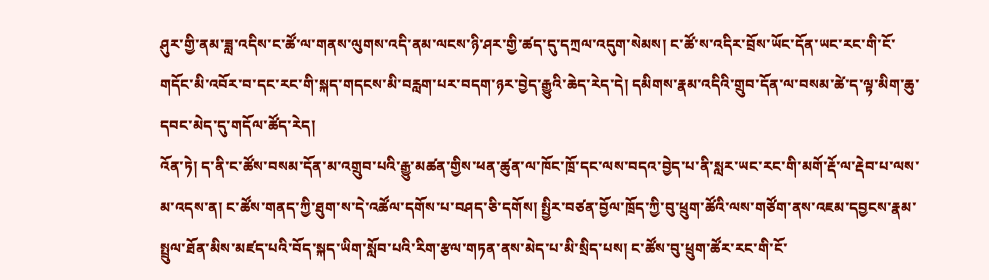ཤུར་གྱི་ནམ་ཟླ་འདིས་ང་ཚོ་ལ་གནས་ལུགས་འདི་ནམ་ལངས་ཉི་ཤར་གྱི་ཚད་དུ་དཀྲལ་འདུག་སེམས། ང་ཚོ་ས་འདིར་བྲོས་ཡོང་དོན་ཡང་རང་གི་ངོ་གདོང་མི་འབོར་བ་དང་རང་གི་སྐད་གདངས་མི་བརླག་པར་བདག་ཉར་བྱེད་རྒྱུའི་ཆེད་རེད་དེ། དམིགས་རྣམ་འདིའི་གྲུབ་དོན་ལ་བསམ་ཚེ་ད་ལྟ་མིག་ཆུ་དབང་མེད་དུ་གདོལ་ཚོད་རེད།
འོན་ཏེ། ད་ནི་ང་ཚོས་བསམ་དོན་མ་འགྲུབ་པའི་རྒྱུ་མཚན་གྱིས་ཕན་ཚུན་ལ་ཁོང་ཁྲོ་དང་ལས་བདའ་བྱེད་པ་ནི་སླར་ཡང་རང་གི་མགོ་རྡོ་ལ་རྡེབ་པ་ལས་མ་འདས་ན། ང་ཚོས་གནད་ཀྱི་ཐུག་ས་དེ་འཚོལ་དགོས་པ་བཤད་ཅི་དགོས། སྤྱིར་བཙན་བྱོལ་ཁྲོད་ཀྱི་བུ་ཕྲུག་ཚོའི་ལས་གཙོག་ནས་འཇམ་དབྱངས་རྣམ་སྤྲུལ་ཐོན་མིས་མཛད་པའི་བོད་སྐད་ཡིག་སློབ་པའི་རིག་རྩལ་གཏན་ནས་མེད་པ་མི་སྲིད་པས། ང་ཚོས་བུ་ཕྲུག་ཚོར་རང་གི་ངོ་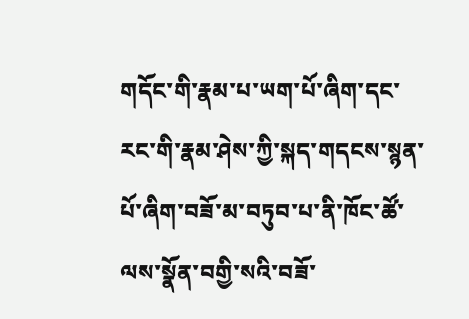གདོང་གི་རྣམ་པ་ཡག་པོ་ཞིག་དང་རང་གི་རྣམ་ཤེས་ཀྱི་སྐད་གདངས་སྙན་པོ་ཞིག་བཟོ་མ་བཏུབ་པ་ནི་ཁོང་ཚོ་ལས་སྣོན་བགྱི་སའི་བཟོ་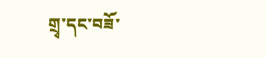གྲྭ་དང་བཟོ་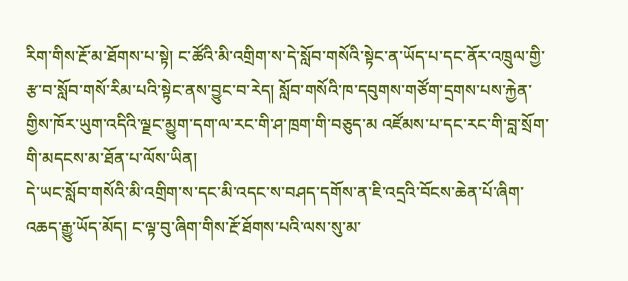རིག་གིས་རྔོ་མ་ཐོགས་པ་སྟེ། ང་ཚོའི་མི་འགྲིག་ས་དེ་སློབ་གསོའི་སྟེང་ན་ཡོད་པ་དང་ནོར་འཁྲུལ་གྱི་རྩ་བ་སློབ་གསོ་རིམ་པའི་སྟེང་ནས་བྱུང་བ་རེད། སློབ་གསོའི་ཁ་དབུགས་གཙོག་དྲགས་པས་རྐྱེན་གྱིས་ཁོར་ཡུག་འདིའི་ལྗང་མྱུག་དག་ལ་རང་གི་ཤ་ཁྲག་གི་བཅུད་མ འཛོམས་པ་དང་རང་གི་བླ་སྲོག་གི་མདངས་མ་ཐོན་པ་ལོས་ཡིན།
དེ་ཡང་སློབ་གསོའི་མི་འགྲིག་ས་དང་མི་འདང་ས་བཤད་དགོས་ན་ཇི་འདྲའི་བོངས་ཆེན་པོ་ཞིག་འཆད་རྒྱུ་ཡོད་མོད། ང་ལྟ་བུ་ཞིག་གིས་རྔོ་ཐོགས་པའི་ལས་སུ་མ་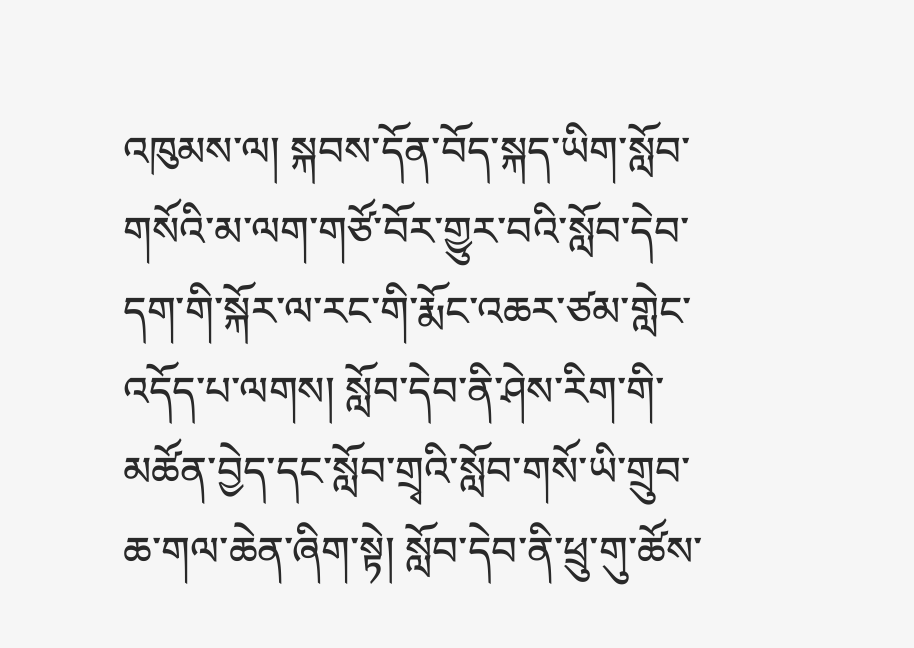འཁུམས་ལ། སྐབས་དོན་བོད་སྐད་ཡིག་སློབ་གསོའི་མ་ལག་གཙོ་བོར་གྱུར་བའི་སློབ་དེབ་དག་གི་སྐོར་ལ་རང་གི་རྨོང་འཆར་ཙམ་གླེང་འདོད་པ་ལགས། སློབ་དེབ་ནི་ཤེས་རིག་གི་མཚོན་བྱེད་དང་སློབ་གྲྭའི་སློབ་གསོ་ཡི་གྲུབ་ཆ་གལ་ཆེན་ཞིག་སྟེ། སློབ་དེབ་ནི་ཕྲུ་གུ་ཚོས་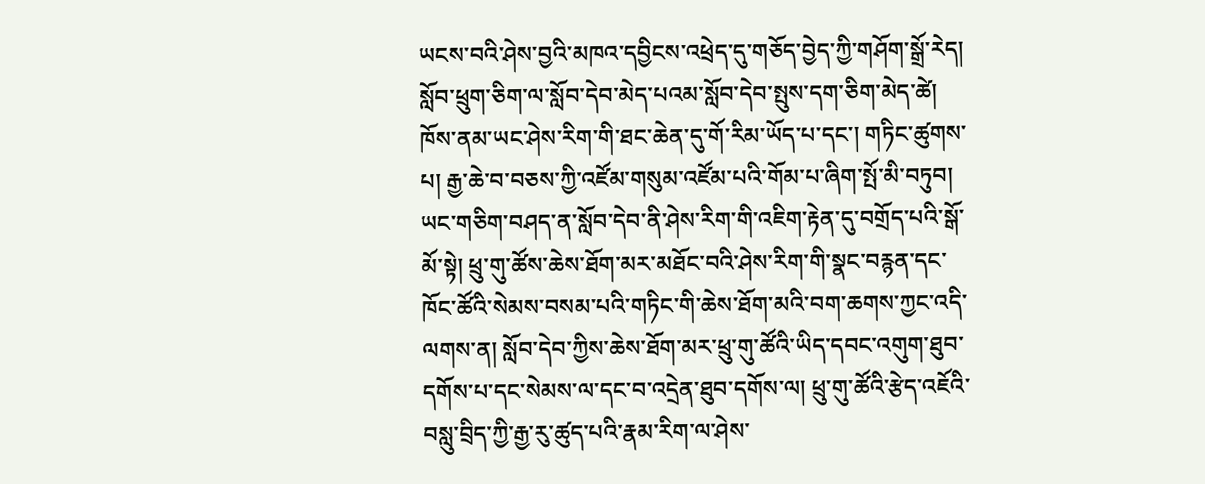ཡངས་བའི་ཤེས་བྱའི་མཁའ་དབྱིངས་འཕྲེད་དུ་གཅོད་བྱེད་ཀྱི་གཤོག་སྒྲོ་རེད། སློབ་ཕྲུག་ཅིག་ལ་སློབ་དེབ་མེད་པའམ་སློབ་དེབ་སྤུས་དག་ཅིག་མེད་ཚེ། ཁོས་ནམ་ཡང་ཤེས་རིག་གི་ཐང་ཆེན་དུ་གོ་རིམ་ཡོད་པ་དང་། གཏིང་ཚུགས་པ། རྒྱ་ཆེ་བ་བཅས་ཀྱི་འཛོམ་གསུམ་འཛོམ་པའི་གོམ་པ་ཞིག་སྤོ་མི་བཏུབ། ཡང་གཅིག་བཤད་ན་སློབ་དེབ་ནི་ཤེས་རིག་གི་འཇིག་རྟེན་དུ་བགྲོད་པའི་སྒོ་མོ་སྟེ། ཕྲུ་གུ་ཚོས་ཆེས་ཐོག་མར་མཐོང་བའི་ཤེས་རིག་གི་སྣང་བརྙན་དང་ཁོང་ཚོའི་སེམས་བསམ་པའི་གཏིང་གི་ཆེས་ཐོག་མའི་བག་ཆགས་ཀྱང་འདི་ལགས་ན། སློབ་དེབ་ཀྱིས་ཆེས་ཐོག་མར་ཕྲུ་གུ་ཚོའི་ཡིད་དབང་འགུག་ཐུབ་དགོས་པ་དང་སེམས་ལ་དང་བ་འདྲེན་ཐུབ་དགོས་ལ། ཕྲུ་གུ་ཚོའི་རྩེད་འཇོའི་བསླུ་བྲིད་ཀྱི་རྒྱ་རུ་ཚུད་པའི་རྣམ་རིག་ལ་ཤེས་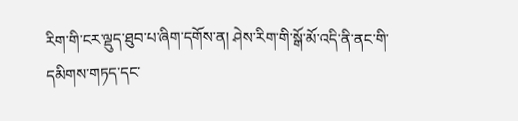རིག་གི་ངར་ལྡུད་ཐུབ་པ་ཞིག་དགོས་ན། ཤེས་རིག་གི་སྒོ་མོ་འདི་ནི་ནང་གི་དམིགས་གཏད་དང་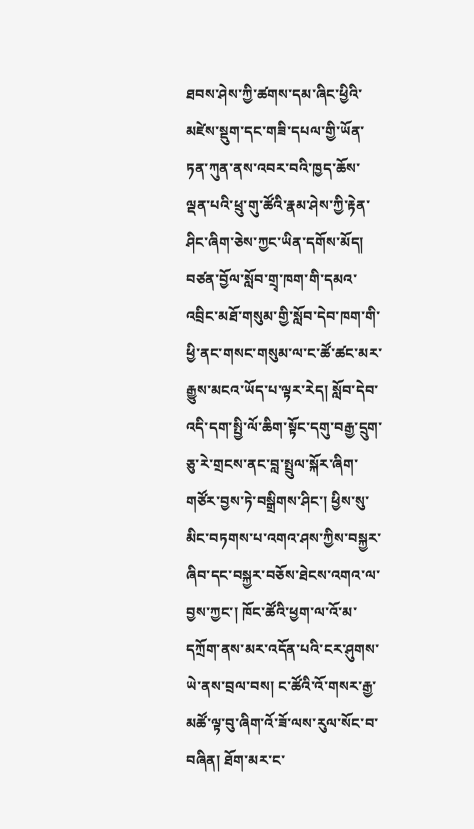ཐབས་ཤེས་ཀྱི་ཚགས་དམ་ཞིང་ཕྱིའི་མཛེས་སྡུག་དང་གཟི་དཔལ་གྱི་ཡོན་ཏན་ཀུན་ནས་འབར་བའི་ཁྱད་ཆོས་ལྡན་པའི་ཕྲུ་གུ་ཚོའི་རྣམ་ཤེས་ཀྱི་རྟེན་ཤིང་ཞིག་ཅེས་ཀྱང་ཡིན་དགོས་མོད། བཙན་བྱོལ་སློབ་གྲྭ་ཁག་གི་དམའ་འབྲིང་མཐོ་གསུམ་གྱི་སློབ་དེབ་ཁག་གི་ཕྱི་ནང་གསང་གསུམ་ལ་ང་ཚོ་ཚང་མར་རྒྱུས་མངའ་ཡོད་པ་ལྟར་རེད། སློབ་དེབ་འདི་དག་སྤྱི་ལོ་ཆིག་སྟོང་དགུ་བརྒྱ་དྲུག་ཅུ་རེ་གྲངས་ནང་བླ་སྤྲུལ་སྐོར་ཞིག་གཙོར་བྱས་ཏེ་བསྒྲིགས་ཤིང་། ཕྱིས་སུ་མིང་བཏགས་པ་འགའ་ཤས་ཀྱིས་བསྐྱར་ཞིབ་དང་བསྐྱར་བཅོས་ཐེངས་འགའ་ལ་བྱས་ཀྱང་། ཁོང་ཚོའི་ཕྱག་ལ་འོ་མ་དཀྲོག་ནས་མར་འདོན་པའི་ངར་ཤུགས་ཡེ་ནས་བྲལ་བས། ང་ཚོའི་འོ་གསར་རྒྱ་མཚོ་ལྟ་བུ་ཞིག་འོ་ཟོ་ལས་རུལ་སོང་བ་བཞིན། ཐོག་མར་ང་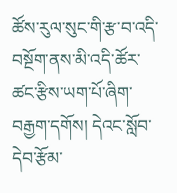ཚོས་རུལ་སུང་གི་རྩ་བ་འདི་བསྔོག་ནས་མི་འདི་ཚོར་ཚང་རྩིས་ཡག་པོ་ཞིག་བརྒྱག་དགོས། དེའང་སློབ་དེབ་རྩོམ་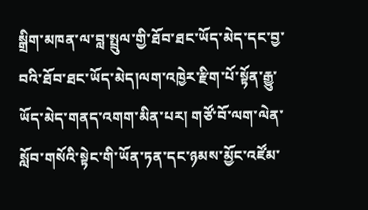སྒྲིག་མཁན་ལ་བླ་སྤྲུལ་གྱི་ཐོབ་ཐང་ཡོད་མེད་དང་བྱ་བའི་ཐོབ་ཐང་ཡོད་མེད།ལག་འཁྱེར་རྫིག་པོ་སྟོན་རྒྱུ་ཡོད་མེད་གནད་འགག་མིན་པར། གཙོ་བོ་ལག་ལེན་སློབ་གསོའི་སྟེང་གི་ཡོན་ཏན་དང་ཉམས་མྱོང་འཛོམ་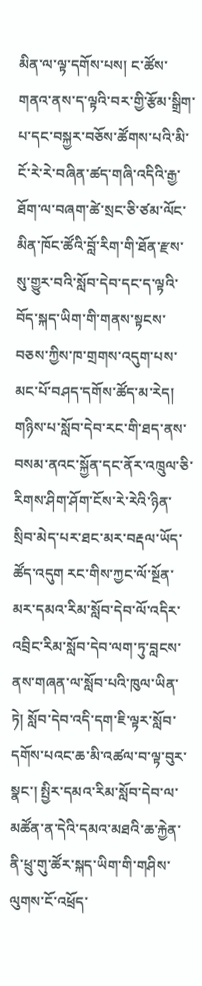མིན་ལ་ལྟ་དགོས་པས། ང་ཚོས་གནའ་ནས་ད་ལྟའི་བར་གྱི་རྩོམ་སྒྲིག་པ་དང་བསྐྱར་བཅོས་ཚོགས་པའི་མི་ངོ་རེ་རེ་བཞིན་ཚད་གཞི་འདིའི་རྒྱ་ཐོག་ལ་བཞག་ཚེ་སྲང་ཅི་ཙམ་ལོང་མིན་ཁོང་ཚོའི་བློ་རིག་གི་ཐོན་རྫས་སུ་གྱུར་བའི་སློབ་དེབ་དང་ད་ལྟའི་བོད་སྐད་ཡིག་གི་གནས་སྟངས་བཅས་ཀྱིས་ཁ་གྲགས་འདུག་པས་མང་པོ་བཤད་དགོས་ཚོད་མ་རེད།
གཉིས་པ་སློབ་དེབ་རང་གི་ཐད་ནས་བསམ་ནའང་སྐྱོན་དང་ནོར་འཁྲུལ་ཅི་རིགས་ཤིག་ཤོག་ངོས་རེ་རེའི་ཉིན་སྲིབ་མེད་པར་ཐང་མར་བརྡལ་ཡོད་ཚོད་འདུག རང་གིས་ཀྱང་ལོ་སྔོན་མར་དམའ་རིམ་སློབ་དེབ་ལོ་འདིར་འབྲིང་རིམ་སློབ་དེབ་ལག་ཏུ་བླངས་ནས་གཞན་ལ་སློབ་པའི་ཁུལ་ཡིན་ཏེ། སློབ་དེབ་འདི་དག་ཇི་ལྟར་སློབ་དགོས་པའང་ཆ་མི་འཚལ་བ་ལྟ་བུར་སྣང་། སྤྱིར་དམའ་རིམ་སློབ་དེབ་ལ་མཚོན་ན་དེའི་དམའ་མཐའི་ཆ་རྐྱེན་ནི་ཕྲུ་གུ་ཚོར་སྐད་ཡིག་གི་གཤིས་ལུགས་ངོ་འཕྲོད་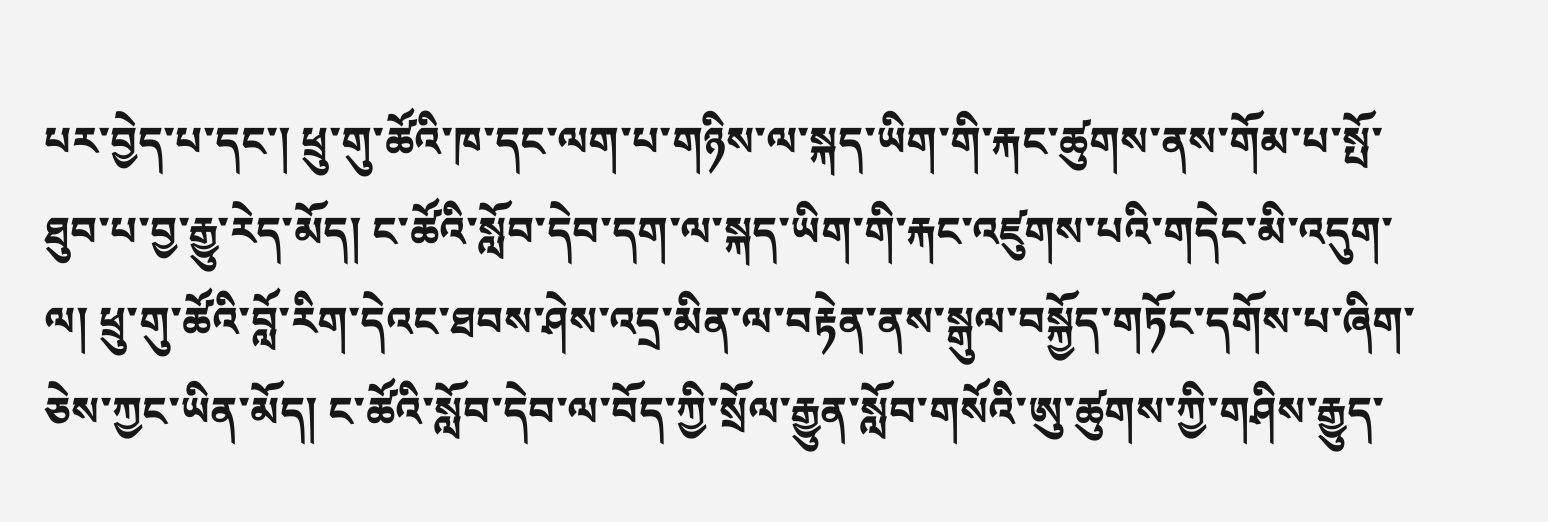པར་བྱེད་པ་དང་། ཕྲུ་གུ་ཚོའི་ཁ་དང་ལག་པ་གཉིས་ལ་སྐད་ཡིག་གི་རྐང་ཚུགས་ནས་གོམ་པ་སྤོ་ཐུབ་པ་བྱ་རྒྱུ་རེད་མོད། ང་ཚོའི་སློབ་དེབ་དག་ལ་སྐད་ཡིག་གི་རྐང་འཛུགས་པའི་གདེང་མི་འདུག་ལ། ཕྲུ་གུ་ཚོའི་བློ་རིག་དེའང་ཐབས་ཤེས་འདྲ་མིན་ལ་བརྟེན་ནས་སྒུལ་བསྐྱོད་གཏོང་དགོས་པ་ཞིག་ཅེས་ཀྱང་ཡིན་མོད། ང་ཚོའི་སློབ་དེབ་ལ་བོད་ཀྱི་སྲོལ་རྒྱུན་སློབ་གསོའི་ཨུ་ཚུགས་ཀྱི་གཤིས་རྒྱུད་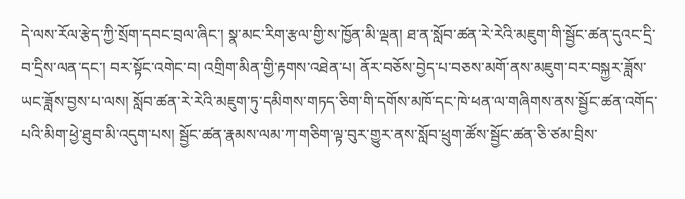དེ་ལས་རོལ་རྩེད་ཀྱི་སྲོག་དབང་བྲལ་ཞིང་། སྣ་མང་རིག་རྩལ་གྱི་ས་ཁྱོན་མི་ལྡན། ཐ་ན་སློབ་ཚན་རེ་རེའི་མཇུག་གི་སྦྱོང་ཚན་དུའང་དྲི་བ་དྲིས་ལན་དང་། བར་སྟོང་འགེང་བ། འགྲིག་མིན་གྱི་རྟགས་འཐེན་པ། ནོར་བཅོས་བྱེད་པ་བཅས་མགོ་ནས་མཇུག་བར་བསྐྱར་ཟློས་ཡང་ཟློས་བྱས་པ་ལས། སློབ་ཚན་རེ་རེའི་མཇུག་ཏུ་དམིགས་གཏད་ཅིག་གི་དགོས་མཁོ་དང་ཁེ་ཕན་ལ་གཞིགས་ནས་སྦྱོང་ཚན་འགོད་པའི་མིག་ཕྱེ་ཐུབ་མི་འདུག་པས། སྦྱོང་ཚན་རྣམས་ལམ་ཀ་གཅིག་ལྟ་བུར་གྱུར་ནས་སློབ་ཕྲུག་ཚོས་སྦྱོང་ཚན་ཅི་ཙམ་བྲིས་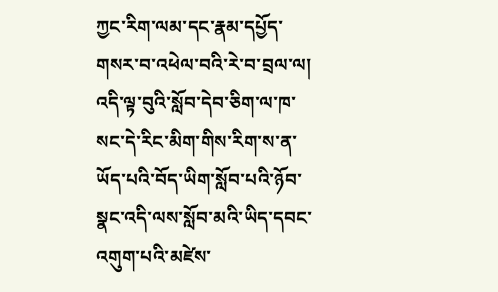ཀྱང་རིག་ལམ་དང་རྣམ་དཔྱོད་གསར་བ་འཕེལ་བའི་རེ་བ་བྲལ་ལ། འདི་ལྟ་བུའི་སློབ་དེབ་ཅིག་ལ་ཁ་སང་དེ་རིང་མིག་གིས་རིག་ས་ན་ཡོད་པའི་བོད་ཡིག་སློབ་པའི་ཉོབ་སྣང་འདི་ལས་སློབ་མའི་ཡིད་དབང་འགུག་པའི་མཛེས་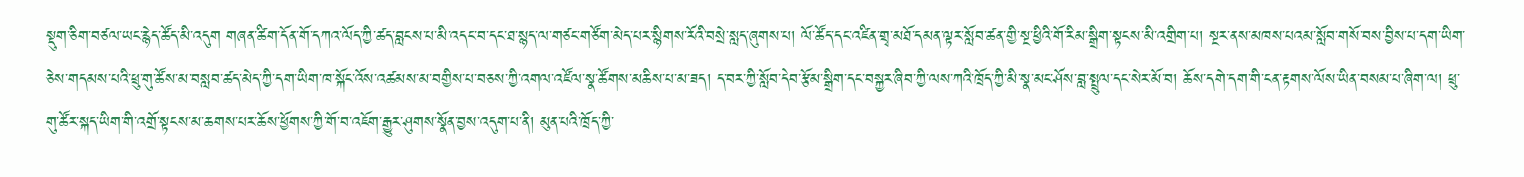སྡུག་ཅིག་བཙལ་ཡང་རྙེད་ཚོད་མི་འདུག གཞན་ཚིག་དོན་གོ་དཀའ་ལོད་ཀྱི་ཚད་བླངས་པ་མི་འདང་བ་དང་ཐ་སྙད་ལ་གཙང་གཙོག་མེད་པར་སྙིགས་རོའི་བསྲེ་སླད་ཞུགས་པ། ལོ་ཚོད་དང་འཛིན་གྲྭ་མཐོ་དམན་ལྟར་སློབ་ཚན་གྱི་སྔ་ཕྱིའི་གོ་རིམ་སྒྲིག་སྟངས་མི་འགྲིག་པ། སྔར་ནས་མཁས་པའམ་སློབ་གསོ་བས་བྱིས་པ་དག་ཡིག་ཅེས་གདམས་པའི་ཕྲུ་གུ་ཚོས་མ་བསླབ་ཚད་མེད་ཀྱི་དག་ཡིག་ཁ་སྐོང་འོས་འཚམས་མ་བགྱིས་པ་བཅས་ཀྱི་འགལ་འཛོལ་སྣ་ཚོགས་མཆིས་པ་མ་ཟད། ད་བར་ཀྱི་སློབ་དེབ་རྩོམ་སྒྲིག་དང་བསྐྱར་ཞིབ་ཀྱི་ལས་ཀའི་ཁྲོད་ཀྱི་མི་སྣ་མང་ཤོས་བླ་སྤྲུལ་དང་སེར་མོ་བ། ཆོས་དགེ་དག་གི་ངན་རྟགས་ལོས་ཡིན་བསམ་པ་ཞིག་ལ། ཕྲུ་གུ་ཚོར་སྐད་ཡིག་གི་འགྲོ་སྟངས་མ་ཆགས་པར་ཆོས་ཕྱོགས་ཀྱི་གོ་བ་འཇོག་རྒྱུར་ཤུགས་སྣོན་བྱས་འདུག་པ་ནི། མུན་པའི་ཁྲོད་ཀྱི་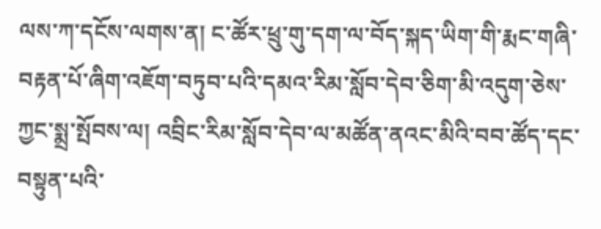ལས་ཀ་དངོས་ལགས་ན། ང་ཚོར་ཕྲུ་གུ་དག་ལ་བོད་སྐད་ཡིག་གི་རྨང་གཞི་བརྟན་པོ་ཞིག་འཇོག་བཏུབ་པའི་དམའ་རིམ་སློབ་དེབ་ཅིག་མི་འདུག་ཅེས་ཀྱང་སྨྲ་སྤོབས་ལ། འབྲིང་རིམ་སློབ་དེབ་ལ་མཚོན་ནའང་མིའི་བབ་ཚོད་དང་བསྟུན་པའི་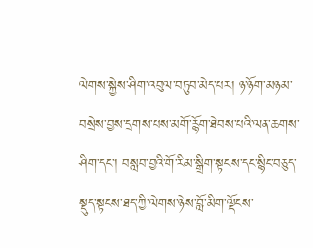ལེགས་སྐྱེས་ཤིག་འབུལ་བཏུབ་མེད་པར། ཉ་ཉོག་མཉམ་བསྲེས་བྱས་དྲགས་པས་མགོ་རྙོག་ཐེབས་པའི་ལན་ཆགས་ཤིག་དང་། བསླབ་བྱའི་གོ་རིམ་སྒྲིག་སྟངས་དང་སྙིང་བཅུད་སྡུད་སྟངས་ཐད་ཀྱི་ལེགས་ཉེས་བློ་མིག་ལྡོངས་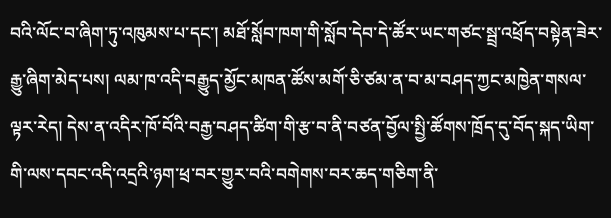བའི་ལོང་བ་ཞིག་ཏུ་འཁུམས་པ་དང་། མཐོ་སློབ་ཁག་གི་སློབ་དེབ་དེ་ཚོར་ཡང་གཙང་སྦྲ་འཕྲོད་བསྟེན་ཟེར་རྒྱུ་ཞིག་མེད་པས། ལམ་ཁ་འདི་བརྒྱུད་མྱོང་མཁན་ཚོས་མགོ་ཅི་ཙམ་ན་བ་མ་བཤད་ཀྱང་མཁྱེན་གསལ་ལྟར་རེད། དེས་ན་འདིར་ཁོ་བོའི་བརྒྱ་བཤད་ཚིག་གི་རྩ་བ་ནི་བཙན་བྱོལ་སྤྱི་ཚོགས་ཁྲོད་དུ་བོད་སྐད་ཡིག་གི་ལས་དབང་འདི་འདྲའི་ཉག་ཕྲ་བར་གྱུར་བའི་བགེགས་བར་ཆད་གཅིག་ནི་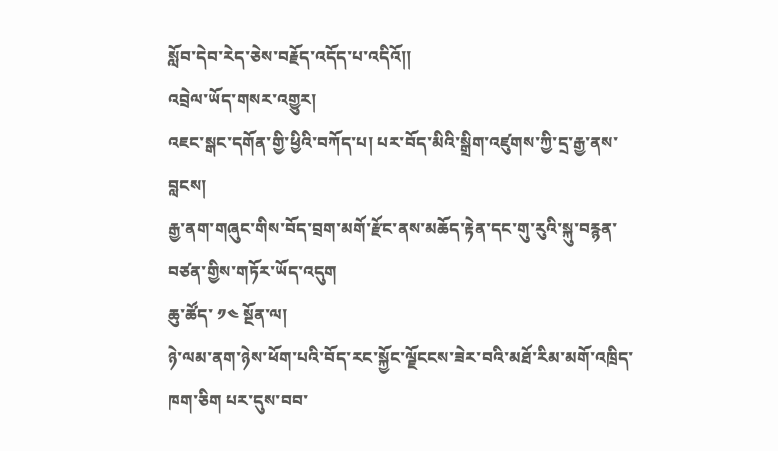སློབ་དེབ་རེད་ཅེས་བརྗོད་འདོད་པ་འདིའོ།།
འབྲེལ་ཡོད་གསར་འགྱུར།
འཇང་སྒང་དགོན་གྱི་ཕྱིའི་བཀོད་པ། པར་བོད་མིའི་སྒྲིག་འཛུགས་ཀྱི་དྲ་རྒྱ་ནས་བླངས།
རྒྱ་ནག་གཞུང་གིས་བོད་བྲག་མགོ་རྫོང་ནས་མཆོད་རྟེན་དང་གུ་རུའི་སྐུ་བརྙན་བཙན་གྱིས་གཏོར་ཡོད་འདུག
ཆུ་ཚོད་ ༡༤ སྔོན་ལ།
ཉེ་ལམ་ནག་ཉེས་ཕོག་པའི་བོད་རང་སྐྱོང་ལྗོངངས་ཟེར་བའི་མཐོ་རིམ་མགོ་འཁྲིད་ཁག་ཅིག པར་དུས་བབ་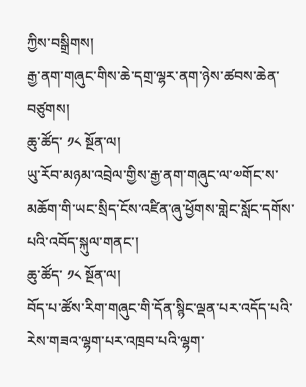ཀྱིས་བསྒྲིགས།
རྒྱ་ནག་གཞུང་གིས་ཆེ་དགྲ་ལྷར་ནག་ཉེས་ཚབས་ཆེན་བཙུགས།
ཆུ་ཚོད་ ༡༨ སྔོན་ལ།
ཡུ་རོབ་མཉམ་འབྲེལ་གྱིས་རྒྱ་ནག་གཞུང་ལ་༧གོང་ས་མཆོག་གི་ཡང་སྲིད་ངོས་འཛིན་ཞུ་ཕྱོགས་གླེང་སློང་དགོས་པའི་འབོད་སྐུལ་གནང་།
ཆུ་ཚོད་ ༡༨ སྔོན་ལ།
བོད་པ་ཚོས་རིག་གཞུང་གི་དོན་སྙིང་ལྡན་པར་འདོད་པའི་རེས་གཟའ་ལྷག་པར་འཁྲབ་པའི་ལྷག་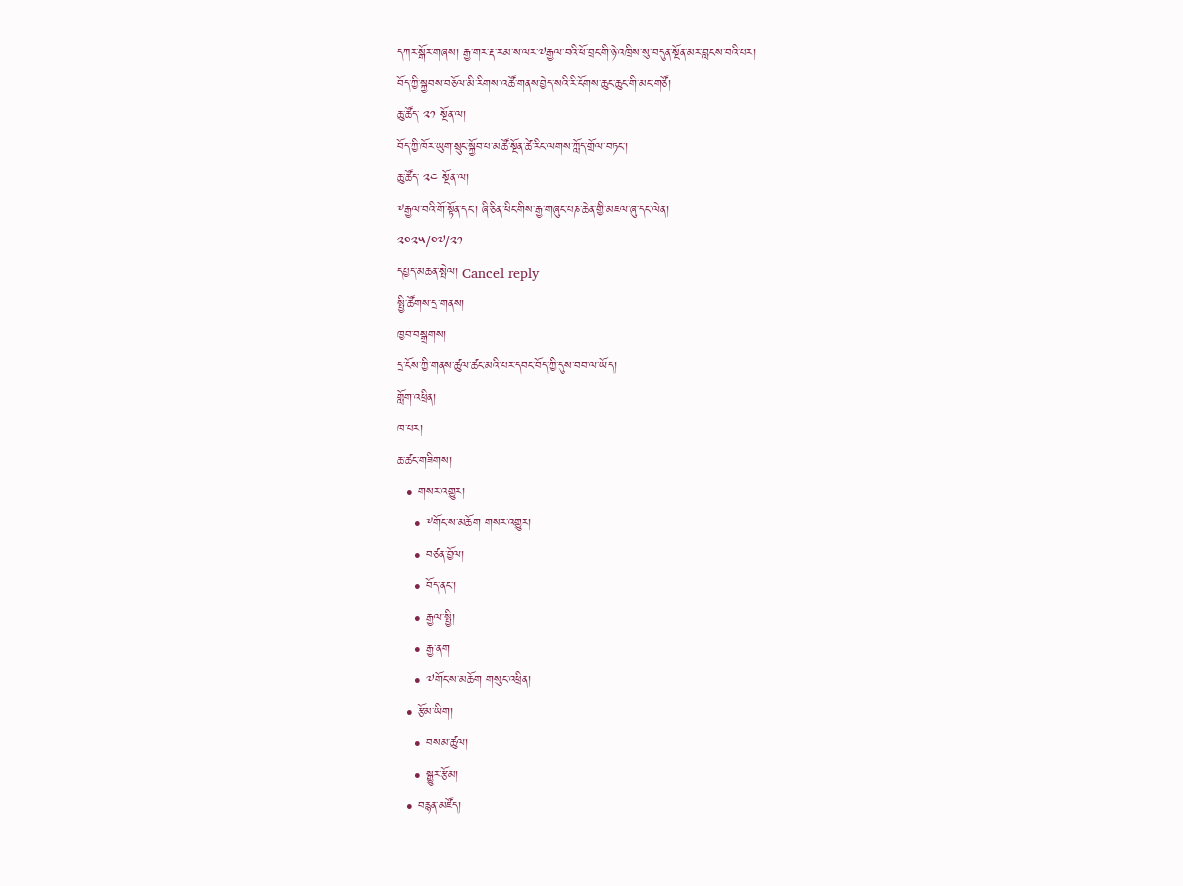དཀར་སྒོར་གཞས། རྒྱ་གར་རྡ་རམ་ས་ལར་༧རྒྱལ་བའི་ཕོ་བྲང་གི་ཉེ་འཁྲིས་སུ་བདུན་སྔོན་མར་བླངས་བའི་པར།
བོད་ཀྱི་སྐྱབས་བཅོལ་མི་རིགས་འཚོ་གནས་བྱེད་སའི་རི་ངོགས་ཆུང་ཆུང་གི་མང་གཙོ།
ཆུ་ཚོད་ ༢༡ སྔོན་ལ།
བོད་ཀྱི་ཁོར་ཡུག་སྲུང་སྐྱོབ་པ་མཚོ་སྔོན་ཚེ་རིང་ལགས་ཀློད་གྲོལ་བཏང་།
ཆུ་ཚོད་ ༢༤ སྔོན་ལ།
༸རྒྱལ་བའི་གོ་སྟོན་དང་། ཞི་ཅིན་ཕིང་གིས་རྒྱ་གཞུང་པཎ་ཆེན་གྱི་མཇལ་ཞུ་དང་ལེན།
༢༠༢༥/༠༧/༢༡
དཔྱད་མཆན་སྤེལ། Cancel reply
སྤྱི་ཚོགས་དྲ་གནས།
ཁྱབ་བསྒྲགས།
དྲ་ངོས་ཀྱི་གནས་ཚུལ་ཚང་མའི་པར་དབང་བོད་ཀྱི་དུས་བབ་ལ་ཡོད།
གློག་འཕྲིན།
ཁ་པར།
ཆ་ཚང་གཟིགས།
  • གསར་འགྱུར།
    • ༸གོང་ས་མཆོག གསར་འགྱུར།
    • བཙན་བྱོལ།
    • བོད་ནང་།
    • རྒྱལ་སྤྱི།
    • རྒྱ་ནག
    • ༧གོང་ས་མཆོག གསུང་འཕྲིན།
  • རྩོམ་ཡིག།
    • བསམ་ཚུལ།
    • སྒྱུར་རྩོམ།
  • བརྙན་མཛོད།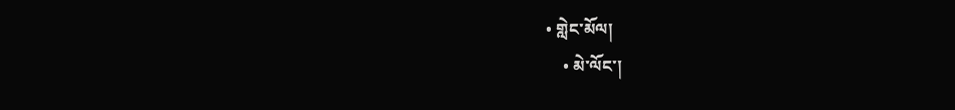• གླེང་མོལ།
    • མེ་ལོང་།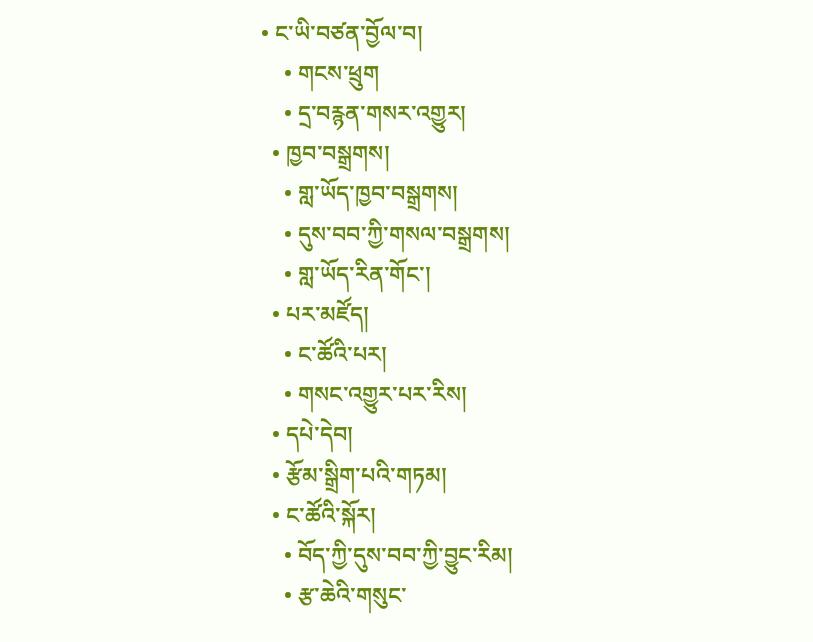• ང་ཡི་བཙན་བྱོལ་བ།
    • གངས་ཕྲུག
    • དྲ་བརྙན་གསར་འགྱུར།
  • ཁྱབ་བསྒྲགས།
    • གླ་ཡོད་ཁྱབ་བསྒྲགས།
    • དུས་བབ་ཀྱི་གསལ་བསྒྲགས།
    • གླ་ཡོད་རིན་གོང་།
  • པར་མཛོད།
    • ང་ཚོའི་པར།
    • གསང་འགྱུར་པར་རིས།
  • དཔེ་དེབ།
  • རྩོམ་སྒྲིག་པའི་གཏམ།
  • ང་ཚོའི་སྐོར།
    • བོད་ཀྱི་དུས་བབ་ཀྱི་བྱུང་རིམ།
    • རྩ་ཆེའི་གསུང་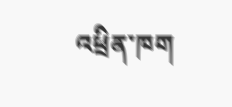འཕྲིན་ཁག